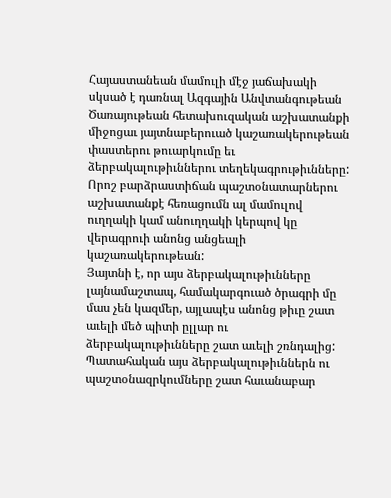Հայաստանեան մամուլի մէջ յաճախակի սկսած է դառնալ Ազգային Անվտանգութեան Ծառայութեան հետախուզական աշխատանքի միջոցաւ յայտնաբերուած կաշառակերութեան փաստերու թուարկումը եւ ձերբակալութիւններու տեղեկագրութիւնները:
Որոշ բարձրաստիճան պաշտօնատարներու աշխատանքէ հեռացումն ալ մամուլով ուղղակի կամ անուղղակի կերպով կը վերագրուի անոնց անցեալի կաշառակերութեան:
Յայտնի է, որ այս ձերբակալութիւնները լայնամաշտապ, համակարգուած ծրագրի մը մաս չեն կազմեր, այլապէս անոնց թիւը շատ աւելի մեծ պիտի ըլլար ու ձերբակալութիւնները շատ աւելի շռնդալից:
Պատահական այս ձերբակալութիւններն ու պաշտօնազրկումները շատ հաւանաբար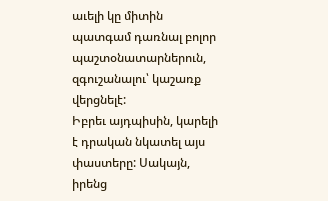աւելի կը միտին պատգամ դառնալ բոլոր պաշտօնատարներուն, զգուշանալու՝ կաշառք վերցնելէ:
Իբրեւ այդպիսին, կարելի է դրական նկատել այս փաստերը: Սակայն, իրենց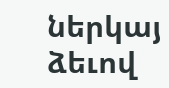ներկայ ձեւով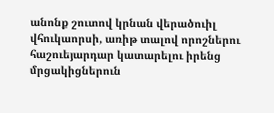անոնք շուտով կրնան վերածուիլ վհուկաորսի, առիթ տալով որոշներու հաշուեյարդար կատարելու իրենց մրցակիցներուն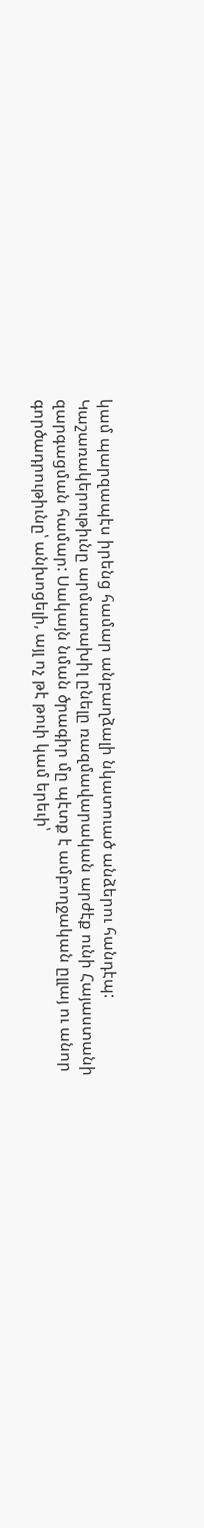կամ պարզապէս իրենց համար անբաղձալի նկատուած անձերու հանդէպ:
Կաշառակերութիւնը արմատախիլ ընելը ռազմավարական արժէք ունի Հայաստանի զարգացման համար: Սակայն նման ծրագիր մը պէտք է ամբողջական ըլլայ ու անոր գործադրութիւնը՝ անխոցելի, այլ ոչ թէ թուի կամ երեւի՝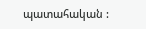պատահական :